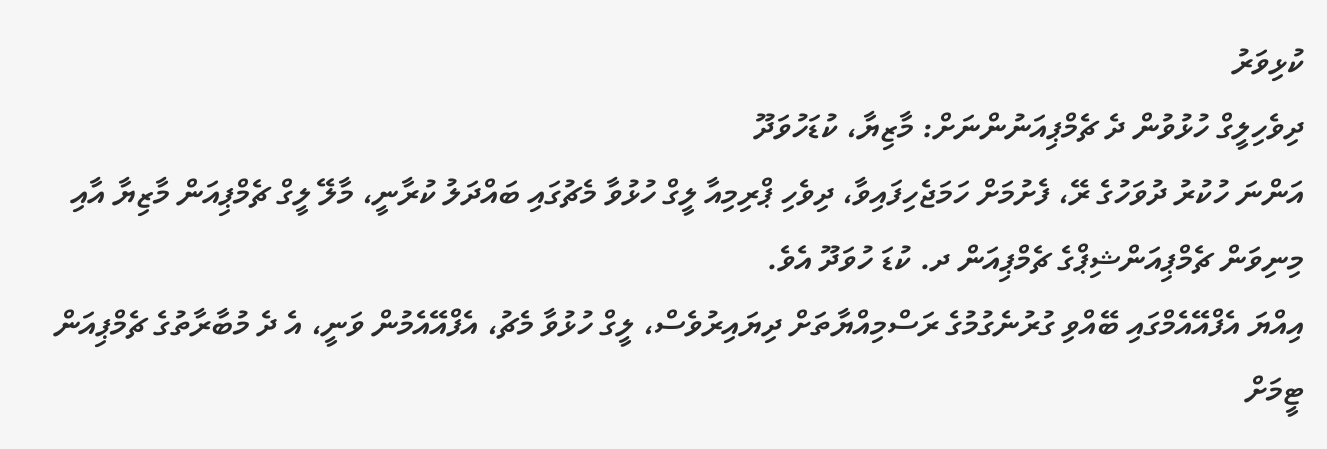ކުޅިވަރު
ދިވެހިލީގް ހުޅުވުން ދެ ޗެމްޕިއަނުންނަށް: މާޒިޔާ، ކުޑަހުވަދޫ
އަންނަ ހުކުރު ދުވަހުގެ ރޭ، ފެށުމަށް ހަމަޖެހިފައިވާ، ދިވެހި ޕްރިމިއާ ލީގް ހުޅުވާ މެޗުގައި ބައްދަލު ކުރާނީ، މާލޭ ލީގް ޗެމްޕިއަން މާޒިޔާ އާއި މިނިވަން ޗެމްޕިއަންޝިޕްގެ ޗެމްޕިއަން ދ. ކުޑަ ހުވަދޫ އެވެ.
އިއްޔަ އެފްއޭއެމްގައި ބޭއްވި ގުރުނެގުމުގެ ރަސްމިއްޔާތަށް ދިޔައިރުވެސް، ލީގް ހުޅުވާ މެޗު، އެފްއޭއެމުން ވަނީ، އެ ދެ މުބާރާތުގެ ޗެމްޕިއަން ޓީމަށް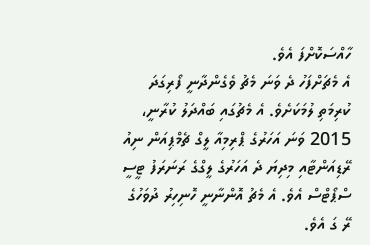ހާއްސަކޮށްފަ އެވެ.
އެ މެޗަށްފަހު ދެ ވަނަ މެޗު ވެގެންދާނީ ފޯރިގަދަ ކުރިމަތި ލުމަކަށެވެ. އެ މެޗުގައި ބައްދަލު ކުރާނީ، 2015 ވަނަ އަހަރުގެ ޕްރިމިއާ ލީގް ޗެމްޕިއަން ނިއު ރޭޑިއަންޓާއި މިދިޔަ ދެ އަހަރުގެ ލީގްގެ ރަނަރަފު ޓީސީ ސްޕޯޓްސް އެވެ. އެ މެޗު އޮންނާނީ ހޮނިހިރު ދުވަހުގެ ރޭ ގަ އެވެ.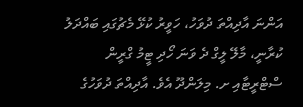އަންނަ އާދިއްތަ ދުވަހު، ހަވީރު ކުޅޭ މެޗުގައި ބައްދަލު ކުރާނީ، މާލޭ ލީގް ދެ ވަނަ ހޯދި ޓީމު ގްރީން ސްޓްރީޓާއި ށ. މިލަންދޫ އެވެ. އާދިއްތަ ދުވަހުގެ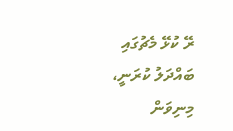ރޭ ކުޅޭ މެޗުގައި ބައްދަލު ކުރަނީ، މިނިވަން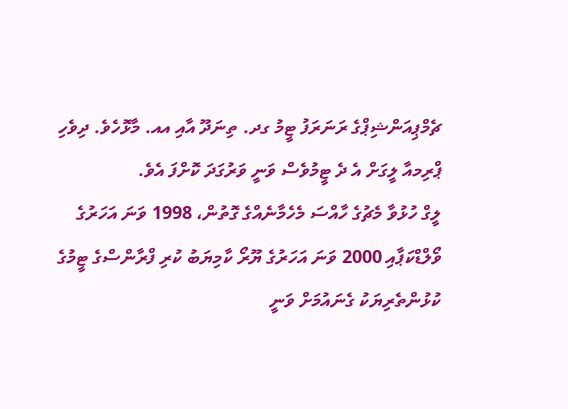ޗެމްޕިއަންޝިޕްގެ ރަނަރަފު ޓީމު ގދ. ތިނަދޫ އާއި އއ. މާޅޮހެވެ. ދިވެހި ޕްރިމއާ ލީގަށް އެ ދެ ޓީމުވެސް ވަނީ ވަރުގަދަ ކޮށްފަ އެވެ.
ލީގް ހުޅުވާ މެޗުގެ ހާއްސަ މެހެމާނެއްގެ ގޮތުން، 1998 ވަނަ އަހަރުގެ ވޯލްޑްކަޕާއި 2000 ވަނަ އަހަރުގެ ޔޫރޯ ކާމިޔަބު ކުރި ފްރާންސްގެ ޓީމުގެ ކުޅުންތެރިޔަކު ގެނައުމަށް ވަނީ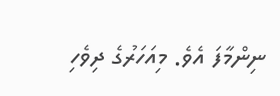ނިންމާފަ އެވެ. މިއަހަރުގެ ދިވެހި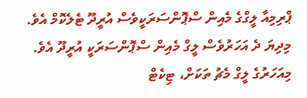ޕްރިމިއާ ލީގްގެ މެއިން ސްޕޮންސަރަކީވެސް އުރީދޫ ޓެލެކޮމް އެވެ. މިދިޔަ ދެ އަހަރުވެސް ލީގް މެއިން ސްޕޮންސަރަކީ އުރީދޫ އެވެ. މިއަހަރުގެ ލީގް މެޗު ތަކަށް، ޓިކެޓް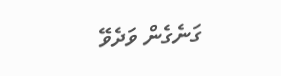ގަނެގެން ވަދެވޭ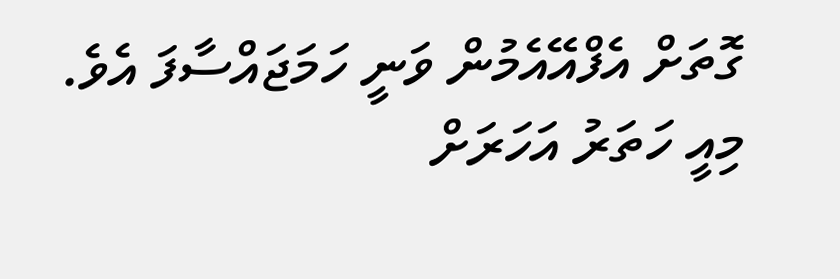ގޮތަށް އެފްއޭއެމުން ވަނީ ހަމަޖައްސާފަ އެވެ. މިއީ ހަތަރު އަހަރަށް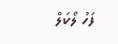ފަހު ލޯކަލް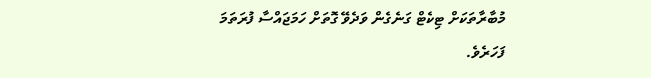މުބާރާތަކަށް ޓިކެޓް ގަނެގެން ވަދެވޭ ގޮތަށް ހަމަޖައްސާ ފުރަތަމަ ފަހަރެވެ.